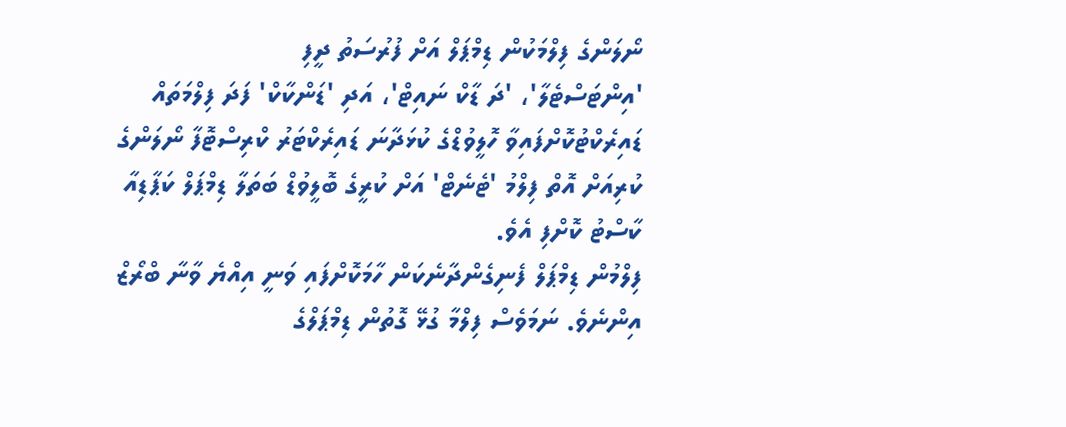ނޯލަންގެ ފިލްމަކުން ޑިމްޕަލް އަށް ފުރުސަތު ދީފި
'އިންޓަސްޓެލާ'، 'ދަ ޑާކް ނައިޓް'، އަދި 'ޑަންކާކް' ފަދަ ފިލްމަތައް ޑައިރެކްޓުކޮށްފައިވާ ހޮލީވުޑްގެ ކުޅަދާނަ ޑައިރެކްޓަރު ކްރިސްޓޮފާ ނޯލަންގެ ކުރިއަށް އޮތް ފިލްމު 'ޓެނެޓް' އަށް ކުރީގެ ބޮލީވުޑް ބަތަލާ ޑިމްޕަލް ކަޕާޑިއާ ކާސްޓު ކޮށްފި އެވެ.
ފިލްމުން ޑިމްޕަލް ފެނިގެންދާނެކަން ހާމަކޮށްފައި ވަނީ އިއްޔެ ވާނާ ބްރޯޒް އިންނެވެ. ނަމަވެސް ފިލްމާ ގުޅޭ ގޮތުން ޑިމްޕަލްގެ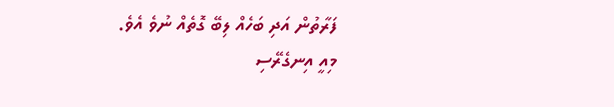ފަރާތުން އަދި ބަހެއް ލިބޭ ގޮތެއް ނުވެ އެވެ.
މިއީ އިނގެރޭސި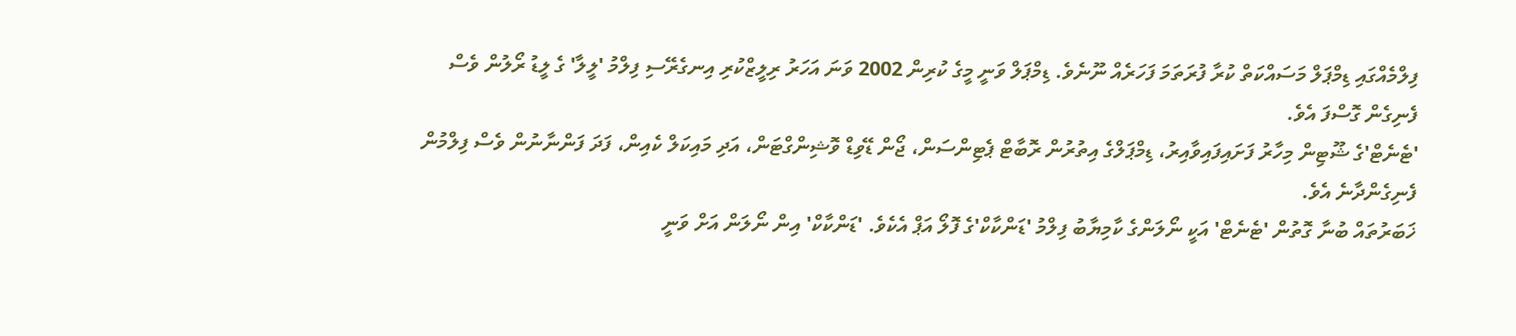ފިލްމެއްގައި ޑިމްޕަލް މަސައްކަތް ކުރާ ފުރަތަމަ ފަހަރެއް ނޫނެވެ. ޑިމްޕަލް ވަނީ މީގެ ކުރިން 2002 ވަނަ އަހަރު ރިލީޒްކުރި އިނގެރޭސި ފިލްމު 'ލީލާ' ގެ ލީޑު ރޯލުން ވެސް ފެނިގެން ގޮސްފަ އެވެ.
'ޓެނެޓް'ގެ ޝޫޓިން މިހާރު ފަށައިފައިވާއިރު، ޑިމްޕަލްގެ އިތުރުން ރޮބާޓް ޕެޓިންސަން، ޖޯން ޑޭވިޑް ވޮޝިންގްޓަން، އަދި މައިކަލް ކެއިން، ފަދަ ފަންނާނުން ވެސް ފިލްމުން ފެނިގެންދާނެ އެވެ.
ޚަބަރުތައް ބުނާ ގޮތުން 'ޓެނެޓް' އަކީ ނޯލަންގެ ކާމިޔާބު ފިލްމު 'ޑަންކާކް'ގެ ފޮލޯ އަޕް އެކެވެ. 'ޑަންކާކް' އިން ނޯލަން އަށް ވަނީ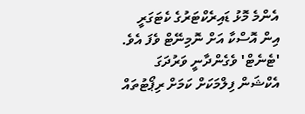އެންމެ މޮޅު ޑައިރެކްޓަރުގެ ކެޓަގަރީ އިން އޮސްކާ އަށް ނޮމިނޭޓް ވެފަ އެވެ.
'ޓެނެޓް' ވެގެންދާނީ ވަރުދަގަ އެކްޝަން ފިލްމަކަށް ކަމަށް ރިޕޯޓުތައް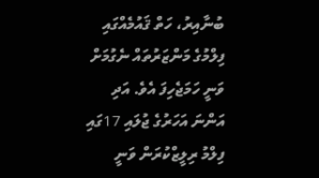ބުނާއިރު، ހަތް ޤައުމެއްގައި ފިލްމުގެ މަންޒަރުތައް ނެގުމަށް ވަނީ ހަމަޖެހިފަ އެވެ. އަދި އަންނަ އަހަރުގެ ޖުލައި 17ގައި ފިލްމު ރިލީޒްކުރަން ވަނީ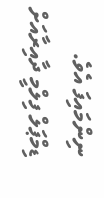ނިންމައިފަ އެވެ.
ޑިމްޕަލް ފިލްމީ ދާއިރާއަށް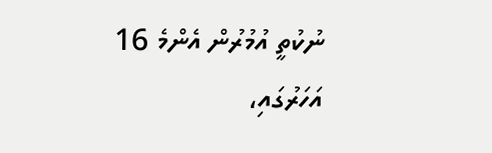ނުކުތީ އުމުރުން އެންމެ 16 އަހަރުގައި،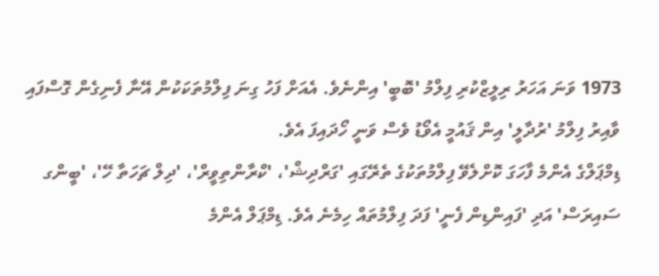1973 ވަނަ އަހަރު ރިލީޒްކުރި ފިލްމު 'ބޮބީ' އިންނެވެ. އެއަށް ފަހު ގިނަ ފިލްމުތަކަކުން އޭނާ ފެނިގެން ގޮސްފައި ވާއިރު ފިލްމު 'ރުދާލީ' އިން ޤައުމީ އެވޯޑު ވެސް ވަނީ ހޯދައިފަ އެވެ.
ޑިމްޕަލްގެ އެންމެ ފާހަގަ ކޮށްލެވޭ ފިލްމުތަކުގެ ތެރޭގައި 'ގަރްދިޝް'، 'ކްރާންތިވީރް'، 'ދިލް ޗަހަތާ ހޭ'، 'ބީންގ ސައިރަސް' އަދި 'ފައިންޑިން ފެނީ' ފަދަ ފިލްމުތައް ހިމެނެ އެވެ. ޑިމްޕަލް އެންމެ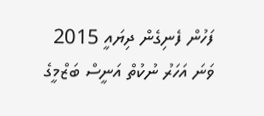ފަހުން ފެނިގެން ދިޔައީ 2015 ވަނަ އަހަރު ނުކުތް އަނީސް ބަޒްމީގެ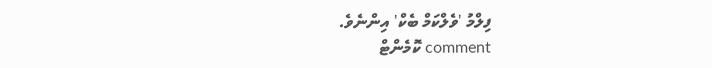ފިލްމު 'ވެލްކަމް ބެކް' އިންނެވެ.
comment ކޮމެންޓް